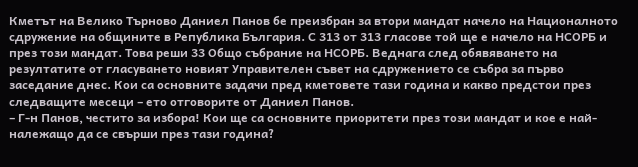Кметът на Велико Търново Даниел Панов бе преизбран за втори мандат начело на Националното сдружение на общините в Република България. С 313 от 313 гласове той ще е начело на НСОРБ и през този мандат. Това реши 33 Общо събрание на НСОРБ. Веднага след обявяването на резултатите от гласуването новият Управителен съвет на сдружението се събра за първо заседание днес. Кои са основните задачи пред кметовете тази година и какво предстои през следващите месеци – ето отговорите от Даниел Панов.
– Г-н Панов, честито за избора! Кои ще са основните приоритети през този мандат и кое е най-належащо да се свърши през тази година?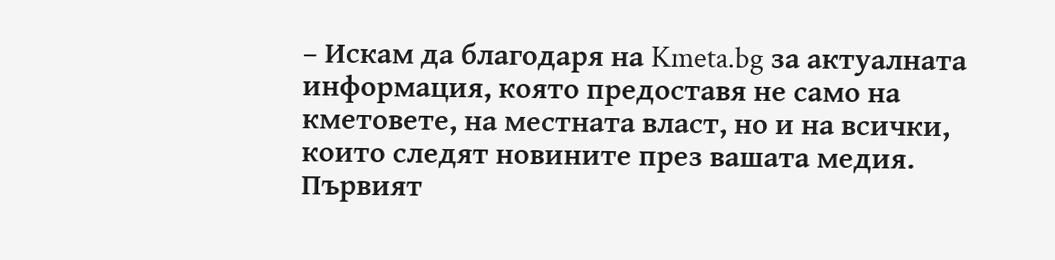– Искам да благодаря на Kmeta.bg за актуалната информация, която предоставя не само на кметовете, на местната власт, но и на всички, които следят новините през вашата медия. Първият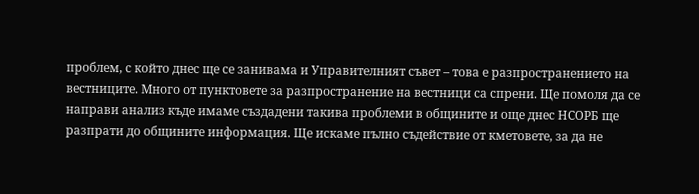проблем, с който днес ще се занивама и Управителният съвет – това е разпространението на вестниците. Много от пунктовете за разпространение на вестници са спрени. Ще помоля да се направи анализ къде имаме създадени такива проблеми в общините и още днес НСОРБ ще разпрати до общините информация. Ще искаме пълно съдействие от кметовете, за да не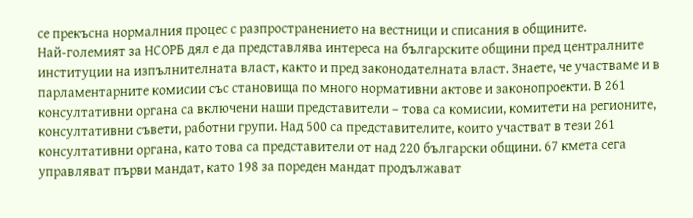се прекъсна нормалния процес с разпространението на вестници и списания в общините.
Най-големият за НСОРБ дял е да представлява интереса на българските общини пред централните институции на изпълнителната власт, както и пред законодателната власт. Знаете, че участваме и в парламентарните комисии със становища по много нормативни актове и законопроекти. В 261 консултативни органа са включени наши представители – това са комисии, комитети на регионите, консултативни съвети, работни групи. Над 500 са представителите, които участват в тези 261 консултативни органа, като това са представители от над 220 български общини. 67 кмета сега управляват първи мандат, като 198 за пореден мандат продължават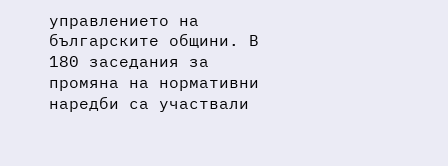управлението на българските общини. В 180 заседания за промяна на нормативни наредби са участвали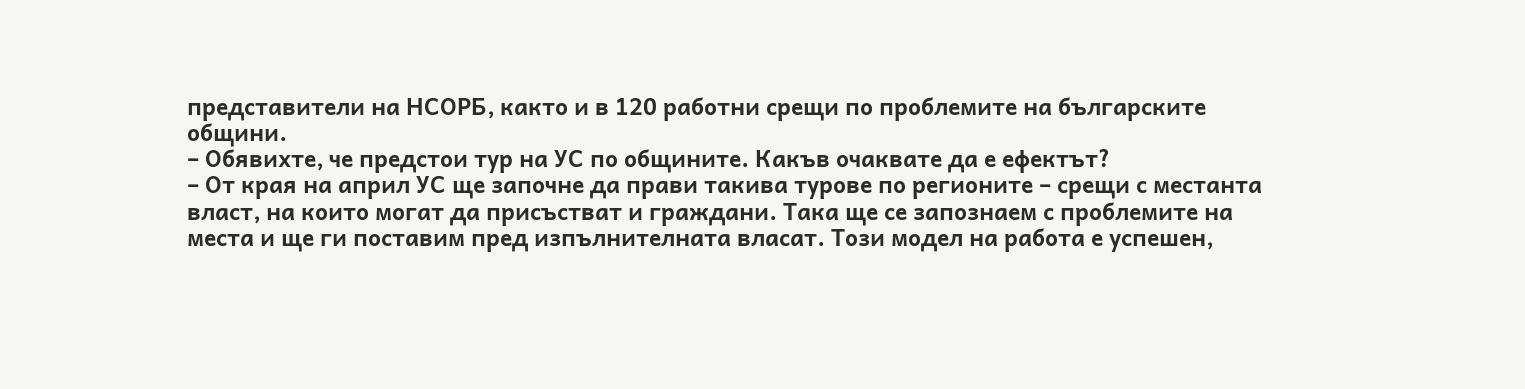представители на НСОРБ, както и в 120 работни срещи по проблемите на българските общини.
– Обявихте, че предстои тур на УС по общините. Какъв очаквате да е ефектът?
– От края на април УС ще започне да прави такива турове по регионите – срещи с местанта власт, на които могат да присъстват и граждани. Така ще се запознаем с проблемите на места и ще ги поставим пред изпълнителната власат. Този модел на работа е успешен,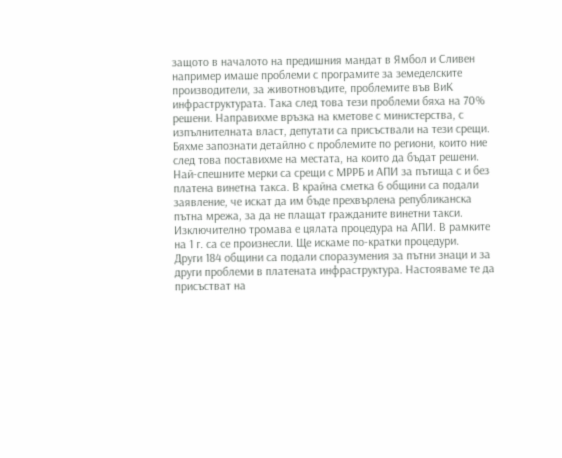защото в началото на предишния мандат в Ямбол и Сливен например имаше проблеми с програмите за земеделските производители, за животновъдите, проблемите във ВиК инфраструктурата. Така след това тези проблеми бяха на 70% решени. Направихме връзка на кметове с министерства, с изпълнителната власт, депутати са присъствали на тези срещи. Бяхме запознати детайлно с проблемите по региони, които ние след това поставихме на местата, на които да бъдат решени.
Най-спешните мерки са срещи с МРРБ и АПИ за пътища с и без платена винетна такса. В крайна сметка 6 общини са подали заявление, че искат да им бъде прехвърлена републиканска пътна мрежа, за да не плащат гражданите винетни такси. Изключително тромава е цялата процедура на АПИ. В рамките на 1 г. са се произнесли. Ще искаме по-кратки процедури.
Други 184 общини са подали споразумения за пътни знаци и за други проблеми в платената инфраструктура. Настояваме те да присъстват на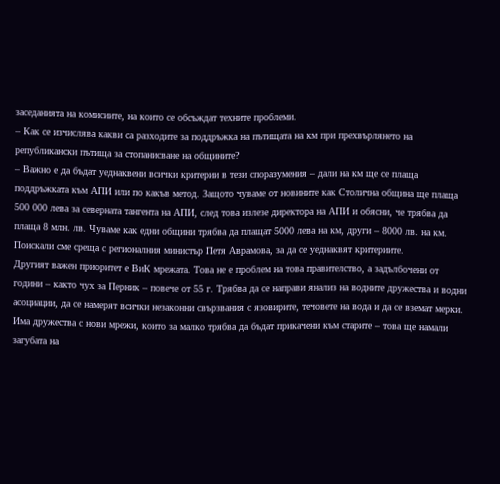заседанията на комисиите, на които се обсъждат техните проблеми.
– Как се изчислява какви са разходите за поддръжка на пътищата на км при прехвърлянето на републикански пътища за стопанисване на общините?
– Важно е да бъдат уеднаквени всички критерии в тези споразумения – дали на км ще се плаща поддръжката към АПИ или по какъв метод. Защото чуваме от новините как Столична община ще плаща 500 000 лева за северната тангента на АПИ, след това излезе директора на АПИ и обясни, че трябва да плаща 8 млн. лв. Чуваме как едни общини трябва да плащат 5000 лева на км, други – 8000 лв. на км. Поискали сме среща с регионалния министър Петя Аврамова, за да се уеднаквят критериите.
Другият важен приоритет е ВиК мрежата. Това не е проблем на това правителство, а задълбочени от години – както чух за Перник – повече от 55 г. Трябва да се направи янализ на водните дружества и водни асоциации, да се намерят всички незаконни свързвания с язовирите, течовете на вода и да се вземат мерки. Има дружества с нови мрежи, които за малко трябва да бъдат прикачени към старите – това ще намали загубата на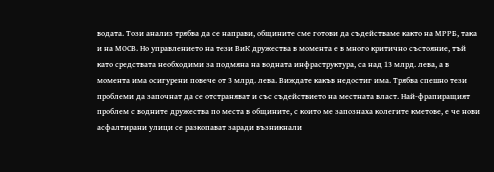водата. Този анализ трябва да се направи, общините сме готови да съдействаме както на МРРБ, така и на МОСВ. Но управлението на тези ВиК дружества в момента е в много критично състояние, тъй като средствата необходими за подмяна на водната инфраструктура, са над 13 млрд. лева, а в момента има осигурени повече от 3 млрд. лева. Виждате какъв недостиг има. Трябва спешно тези проблеми да започнат да се отстраняват и със съдействието на местната власт. Най-фрапиращият проблем с водните дружества по места в общините, с които ме запознаха колегите кметове, е че нови асфалтирани улици се разкопават заради възникнали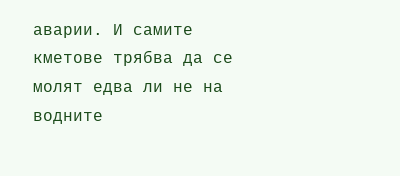аварии. И самите кметове трябва да се молят едва ли не на водните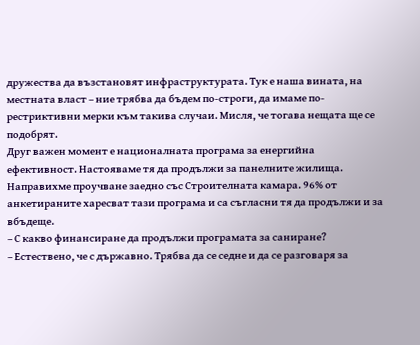дружества да възстановят инфраструктурата. Тук е наша вината, на местната власт – ние трябва да бъдем по-строги, да имаме по-рестриктивни мерки към такива случаи. Мисля, че тогава нещата ще се подобрят.
Друг важен момент е националната програма за енергийна ефективност. Настояваме тя да продължи за панелните жилища. Направихме проучване заедно със Строителната камара. 96% от анкетираните харесват тази програма и са съгласни тя да продължи и за вбъдеще.
– С какво финансиране да продължи програмата за саниране?
– Естествено, че с държавно. Трябва да се седне и да се разговаря за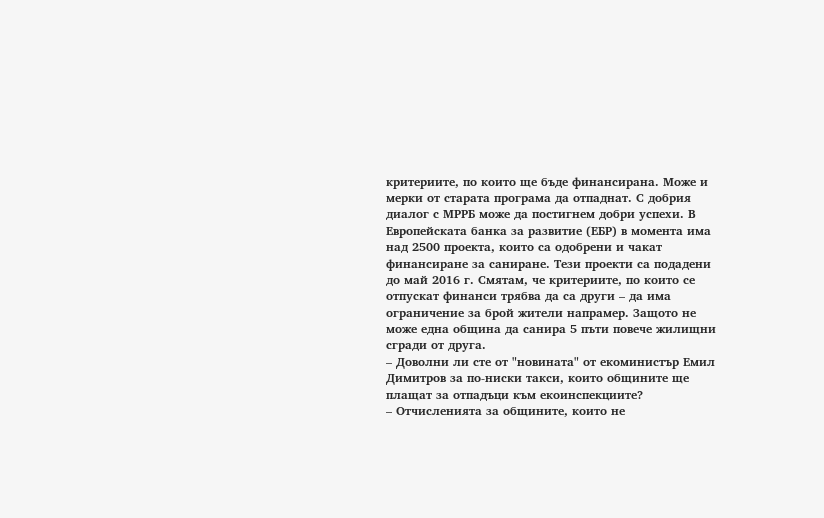критериите, по които ще бъде финансирана. Може и мерки от старата програма да отпаднат. С добрия диалог с МРРБ може да постигнем добри успехи. В Европейската банка за развитие (ЕБР) в момента има над 2500 проекта, които са одобрени и чакат финансиране за саниране. Тези проекти са подадени до май 2016 г. Смятам, че критериите, по които се отпускат финанси трябва да са други – да има ограничение за брой жители напрамер. Защото не може една община да санира 5 пъти повече жилищни сгради от друга.
– Доволни ли сте от "новината" от екоминистър Емил Димитров за по-ниски такси, които общините ще плащат за отпадъци към екоинспекциите?
– Отчисленията за общините, които не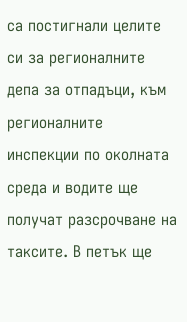са постигнали целите си за регионалните депа за отпадъци, към регионалните инспекции по околната среда и водите ще получат разсрочване на таксите. В петък ще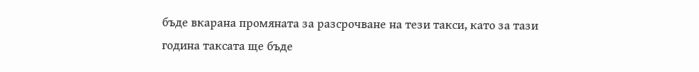бъде вкарана промяната за разсрочване на тези такси, като за тази година таксата ще бъде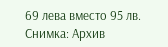69 лева вместо 95 лв.
Снимка: Архив